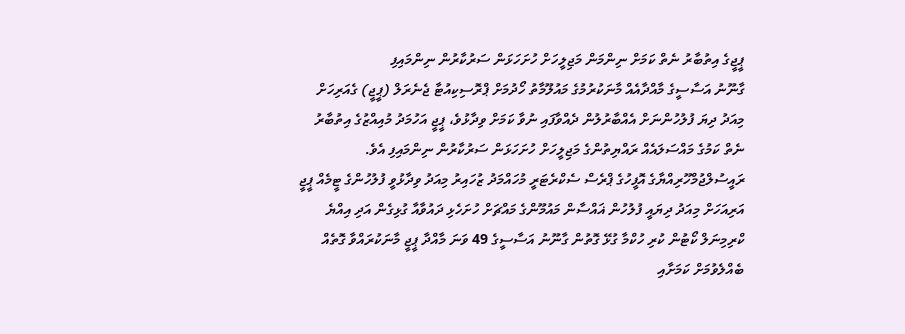ޕީޖީގެ އިތުބާރު ނެތް ކަމަށް ނިންމަން މަޖިލީހަށް ހުށަހަޅަން ސަރުކާރުން ނިންމައިފި
ގާނޫނު އަސާސީގެ މާއްދާއެއް މާނަކުރުމުގެ މައުލޫމާތު ހޯދުމަށް ޕްރޮސިކިއުޓާ ޖެނެރަލް (ޕީޖީ) ގެއަރިހަށް މިއަދު ދިޔަ ފުލުހުންނަށް އެއްބާރުލުން ދެއްވާފައި ނުވާ ކަމަށް ވިދާޅުވެ، ޕީޖީ އަހުމަދު މުއިއްޒުގެ އިތުބާރު ނެތް ކަމުގެ މައްސަލައެއް ރައްޔިތުންގެ މަޖިލީހަށް ހުށަހަޅަން ސަރުކާރުން ނިންމައިފި އެވެ.
ރައީސުލްޖުމްހޫރިއްޔާގެ އޮފީހުގެ ޕްރެސް ސެކްރެޓަރީ މުހައްމަދު ޒުހައިރު މިއަދު ވިދާޅުވީ ފުލުހުންގެ ޓީމެއް ޕީޖީ އަރިއަހަށް މިއަދު ދިޔައީ ފުލުހުން ޣައްސާން މައުމޫންގެ މައްޗަށް ހުށަހެޅި ދައުވާއާ ގުޅިގެން އަދި އިއްޔެ ކްރިމިނަލް ކޯޓުން ކުރި ހުކްމާ ގުޅޭ ގޮތުން ގާނޫނު އަސާސީގެ 49 ވަނަ މާއްދާ ޕީޖީ މާނަކުރައްވާ ގޮތެއް ބެއްލެވުމަށް ކަމަށާއި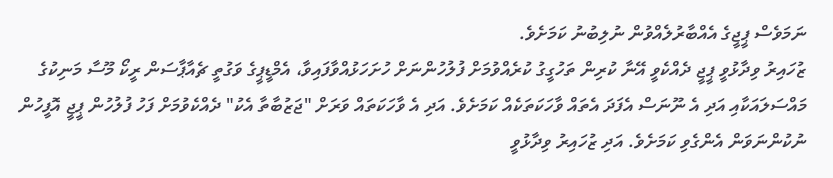ނަމަވެސް ޕީޖީގެ އެއްބާރުލެއްވުން ނުލިބުނު ކަމަށެވެ.
ޒުހައިރު ވިދާޅުވީ ޕީޖީ ދެއްކެވީ އޭނާ ކުރިން ތަހުގީގު ކުރެއްވުމަށް ފުލުހުންނަށް ހުށަހަޅުއްވާފައިވާ، އެމްޑީޕީގެ ވަގުތީ ޗެއާޕާސަން ރީކޯ މޫސާ މަނިކުގެ މައްސަލައަކާއި އަދި އެ ނޫނަސް އެފަދަ އެތައް ވާހަކަތަކެއް ކަމަށެވެ. އަދި އެ ވާހަކަތައް ވަރަށް "ޖަޒުބާތާ އެކު" ދެއްކެވުމަށް ފަހު ފުލުހުން ޕީޖީ އޮފީހުން ނުކުންނަވަން އެންގެވި ކަމަށެވެ. އަދި ޒުހައިރު ވިދާޅުވީ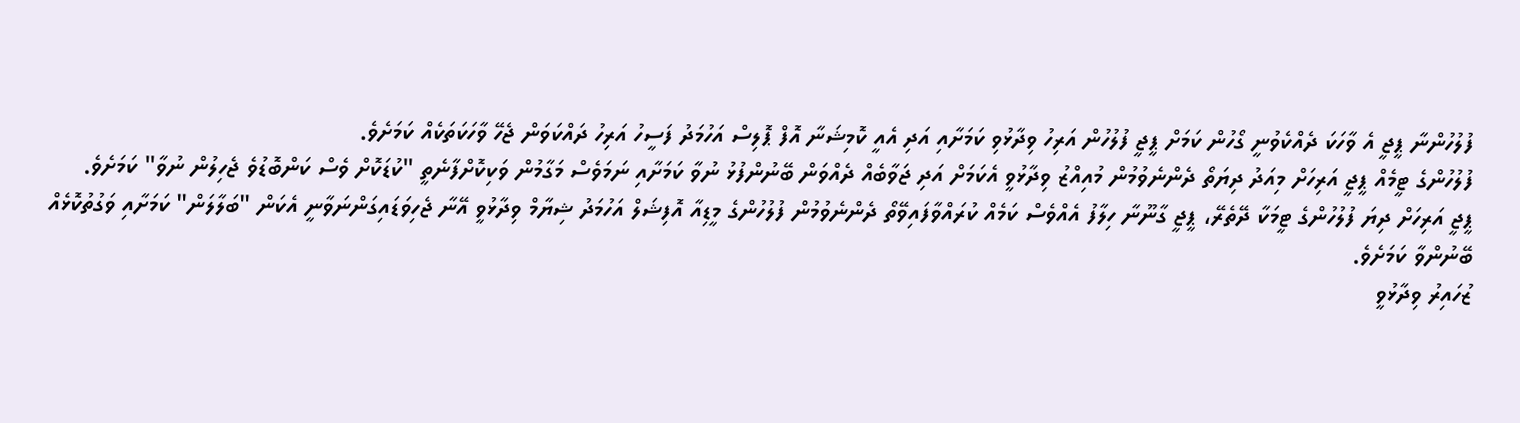ފުލުހުންނާ ޕީޖީ އެ ވާހަކަ ދެއްކެވުނީ ގޯހުން ކަމަށް ޕީޖީ ފުލުހުން އަރިހު ވިދާޅުވި ކަމަށާއި އަދި އެއީ ކޮމިޝަނާ އޮފް ޕޮލިސް އަހުމަދު ފަސީހު އަރިހު ދައްކަވަން ޖެހޭ ވާހަކަތަކެއް ކަމަށެވެ.
ފުލުހުންގެ ޓީމެއް ޕީޖީ އަރިހަށް މިއަދު ދިޔަތޯ ދެންނެވުމުން މުއިއްޒު ވިދާޅުވީ އެކަމަށް އަދި ޖަވާބެއް ދެއްވަން ބޭނުންފުޅު ނުވާ ކަމަށާއި ނަމަވެސް މަގާމުން ވަކިކޮށްފާނެތީ "ކުޑަކޮށް ވެސް ކަންބޮޑުވެ ޖެހިލުން ނުވާ" ކަމަށެވެ.
ޕީޖީ އަރިހަށް ދިޔަ ފުލުހުންގެ ޓީމަކާ ދޭތެރޭ، ޕީޖީ ގާނޫނާ ހިލާފު އެއްވެސް ކަމެއް ކުރައްވާފައިވޭތޯ ދެންނެވުމުން ފުލުހުންގެ މީޑިއާ އޮފިޝަލް އަހުމަދު ޝިޔާމް ވިދާޅުވީ އޭނާ ޖެހިވަޑައިގަންނަވާނީ އެކަން "ބަލާލަން" ކަމަށާއި ވަގުތުކޮޅެއް ބޭނުންވާ ކަމަށެވެ.
ޒުހައިރު ވިދާޅުވީ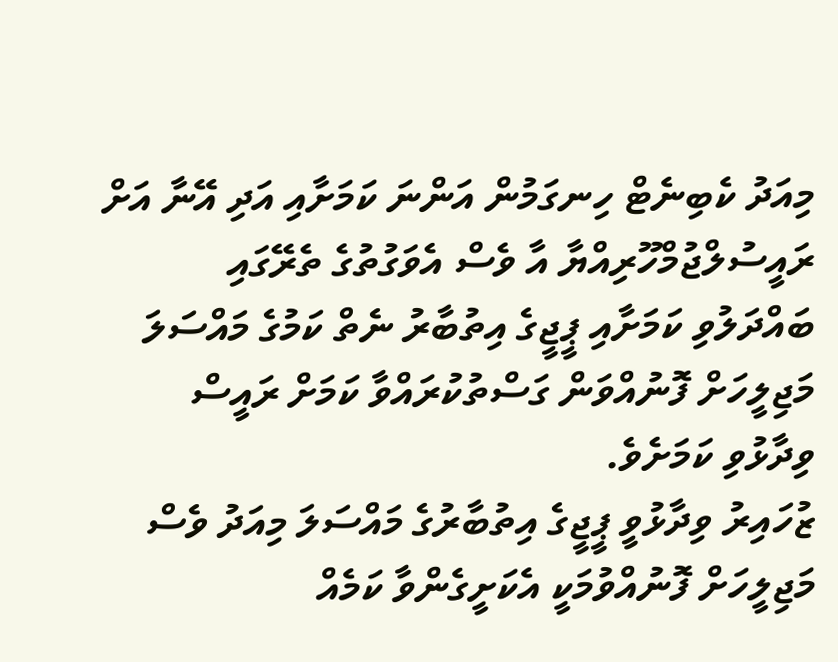މިއަދު ކެބިނެޓް ހިނގަމުން އަންނަ ކަމަށާއި އަދި އޭނާ އަށް ރައީސުލްޖުމްހޫރިއްޔާ އާ ވެސް އެވަގުތުގެ ތެރޭގައި ބައްދަލުވި ކަމަށާއި ޕީޖީގެ އިތުބާރު ނެތް ކަމުގެ މައްސަލަ މަޖިލީހަށް ފޮނުއްވަން ގަސްތުކުރައްވާ ކަމަށް ރައީސް ވިދާޅުވި ކަމަށެވެ.
ޒުހައިރު ވިދާޅުވީ ޕީޖީގެ އިތުބާރުގެ މައްސަލަ މިއަދު ވެސް މަޖިލީހަށް ފޮނުއްވުމަކީ އެކަށީގެންވާ ކަމެއް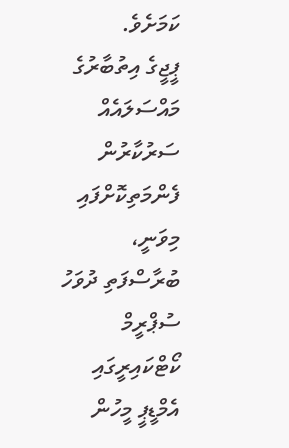ކަމަށެވެ.
ޕީޖީގެ އިތުބާރުގެ މައްސަލައެއް ސަރުކާރުން ފެންމަތިކޮށްފައި މިވަނީ، ބުރާސްފަތި ދުވަހު ސުޕްރީމް ކޯޓްކައިރީގައި އެމްޑީޕީ މީހުން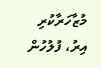މުޒާހަރާކުރި އިރު، ފުލުހުން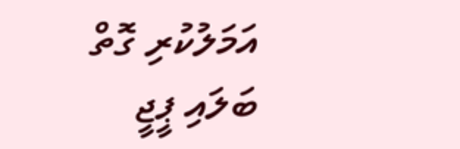އަމަލުކުރި ގޮތް ބަލައި ޕީޖީ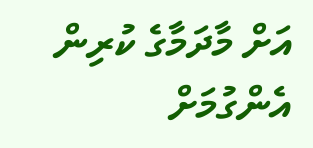އަށް މާދަމާގެ ކުރިން އެންގުމަށް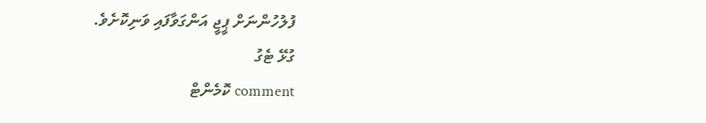ފުލުހުންނަށް ޕީޖީ އަންގަވާފައި ވަނިކޮށެވެ.
ގުޅޭ ޓެގު
comment ކޮމެންޓް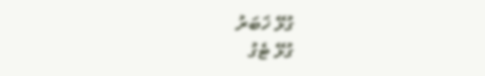ގުޅޭ ޚަބަރު
ގުޅޭ ޓެގު